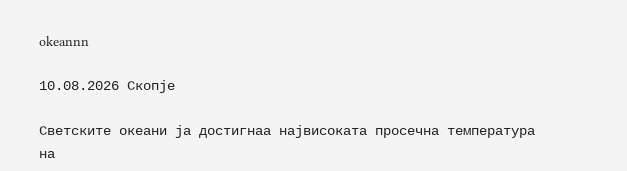okeannn

10.08.2026 Скопје

Светските океани ја достигнаа највисоката просечна температура на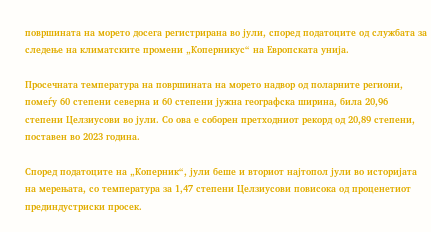површината на морето досега регистрирана во јули, според податоците од службата за следење на климатските промени „Коперникус“ на Европската унија.

Просечната температура на површината на морето надвор од поларните региони, помеѓу 60 степени северна и 60 степени јужна географска ширина, била 20,96 степени Целзиусови во јули. Со ова е соборен претходниот рекорд од 20,89 степени, поставен во 2023 година.

Според податоците на „Коперник“, јули беше и вториот најтопол јули во историјата на мерењата, со температура за 1,47 степени Целзиусови повисока од проценетиот прединдустриски просек.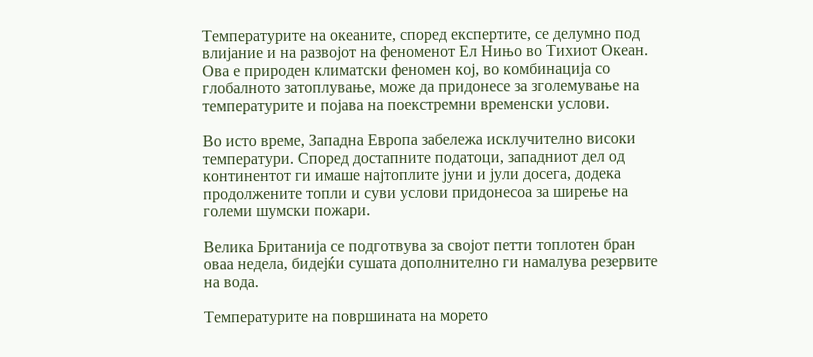Температурите на океаните, според експертите, се делумно под влијание и на развојот на феноменот Ел Нињо во Тихиот Океан. Ова е природен климатски феномен кој, во комбинација со глобалното затоплување, може да придонесе за зголемување на температурите и појава на поекстремни временски услови.

Во исто време, Западна Европа забележа исклучително високи температури. Според достапните податоци, западниот дел од континентот ги имаше најтоплите јуни и јули досега, додека продолжените топли и суви услови придонесоа за ширење на големи шумски пожари.

Велика Британија се подготвува за својот петти топлотен бран оваа недела, бидејќи сушата дополнително ги намалува резервите на вода.

Температурите на површината на морето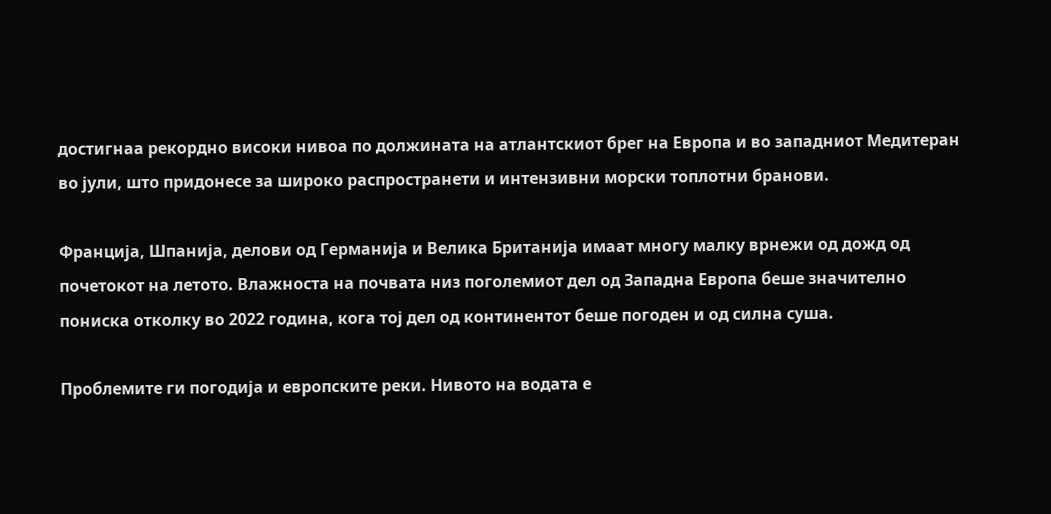достигнаа рекордно високи нивоа по должината на атлантскиот брег на Европа и во западниот Медитеран во јули, што придонесе за широко распространети и интензивни морски топлотни бранови.

Франција, Шпанија, делови од Германија и Велика Британија имаат многу малку врнежи од дожд од почетокот на летото. Влажноста на почвата низ поголемиот дел од Западна Европа беше значително пониска отколку во 2022 година, кога тој дел од континентот беше погоден и од силна суша.

Проблемите ги погодија и европските реки. Нивото на водата е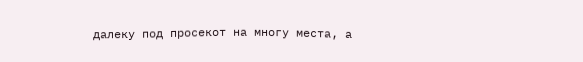далеку под просекот на многу места, а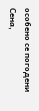особено се погодени Сена,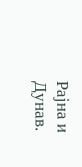Рајна и Дунав.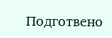Подготвено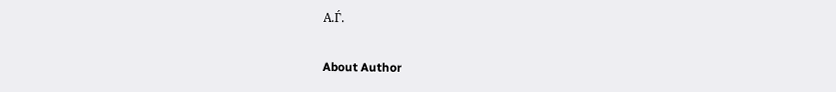А.Ѓ.

About Author